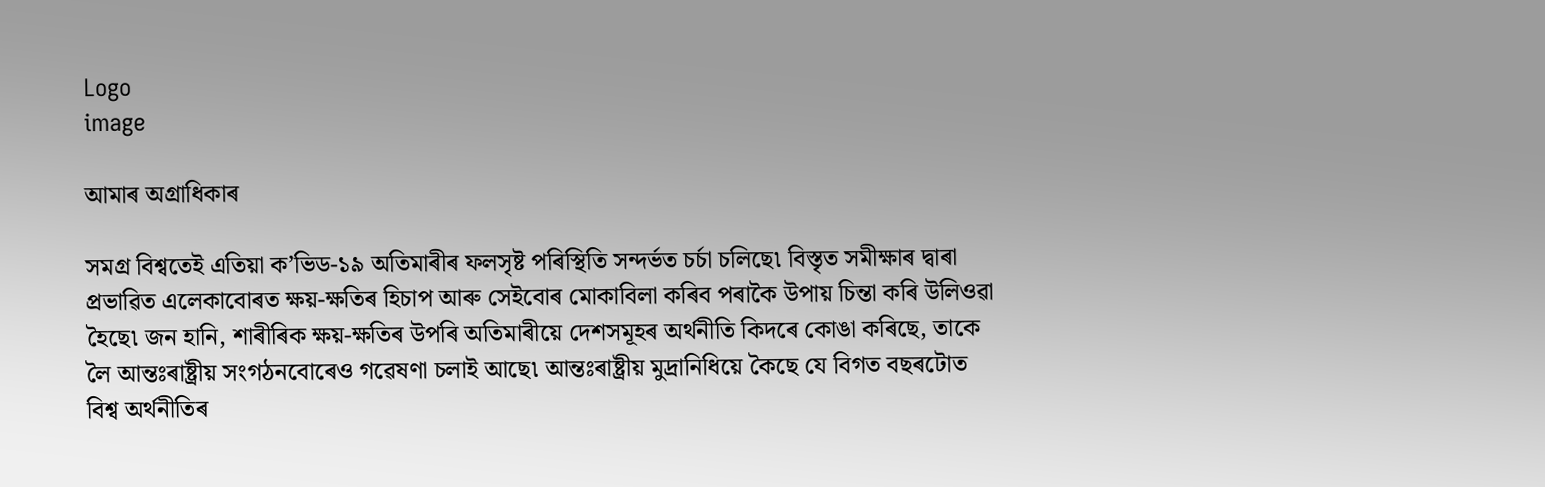Logo
image

আমাৰ অগ্ৰাধিকাৰ

সমগ্ৰ বিশ্বতেই এতিয়া ক’ভিড-১৯ অতিমাৰীৰ ফলসৃষ্ট পৰিস্থিতি সন্দৰ্ভত চৰ্চা চলিছে৷ বিস্তৃত সমীক্ষাৰ দ্বাৰা প্ৰভাৱিত এলেকাবোৰত ক্ষয়-ক্ষতিৰ হিচাপ আৰু সেইবোৰ মোকাবিলা কৰিব পৰাকৈ উপায় চিন্তা কৰি উলিওৱা হৈছে৷ জন হানি, শাৰীৰিক ক্ষয়-ক্ষতিৰ উপৰি অতিমাৰীয়ে দেশসমূহৰ অৰ্থনীতি কিদৰে কোঙা কৰিছে, তাকে লৈ আন্তঃৰাষ্ট্ৰীয় সংগঠনবোৰেও গৱেষণা চলাই আছে৷ আন্তঃৰাষ্ট্ৰীয় মুদ্ৰানিধিয়ে কৈছে যে বিগত বছৰটোত বিশ্ব অৰ্থনীতিৰ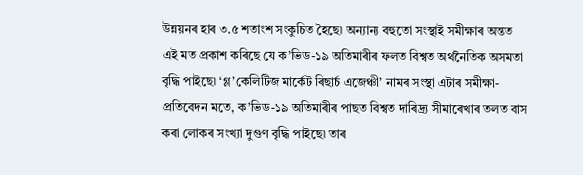উন্নয়নৰ হাৰ ৩.৫ শতাংশ সংকুচিত হৈছে৷ অন্যান্য বহুতো সংস্থাই সমীক্ষাৰ অন্তত এই মত প্ৰকাশ কৰিছে যে ক’ভিড-১৯ অতিমাৰীৰ ফলত বিশ্বত অৰ্থনৈতিক অসমতা বৃদ্ধি পাইছে৷ ‘গ্ল’কেলিটিজ মাৰ্কেট ৰিছাৰ্চ এজেঞ্চী’ নামৰ সংস্থা এটাৰ সমীক্ষা-প্ৰতিবেদন মতে, ক’ভিড-১৯ অতিমাৰীৰ পাছত বিশ্বত দাৰিদ্ৰ্য সীমাৰেখাৰ তলত বাস কৰা লোকৰ সংখ্যা দুগুণ বৃদ্ধি পাইছে৷ তাৰ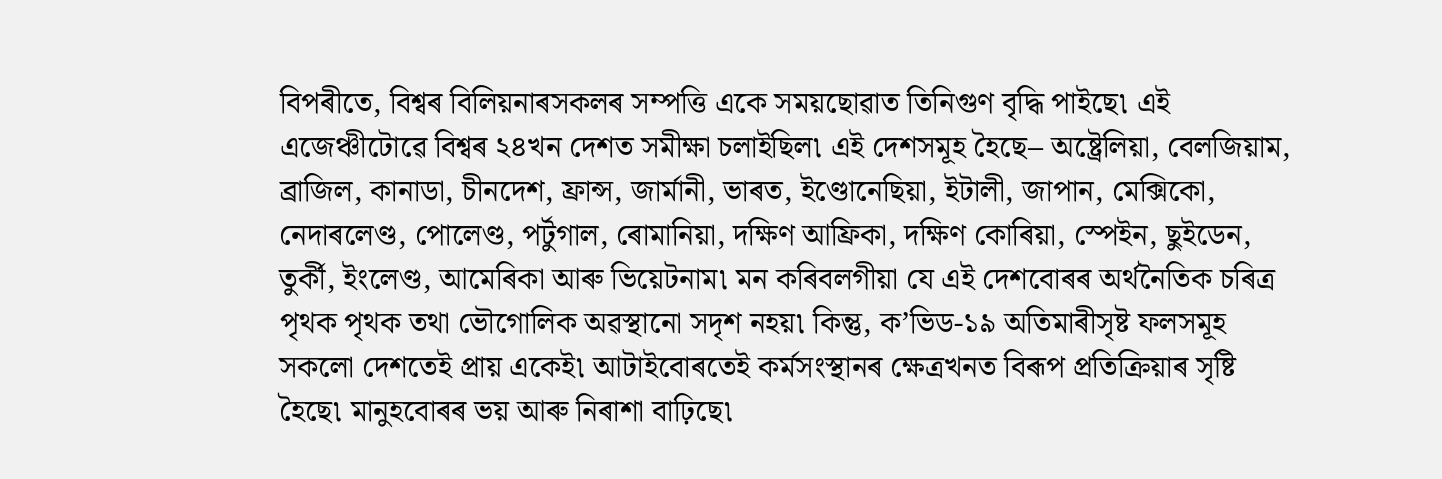বিপৰীতে, বিশ্বৰ বিলিয়নাৰসকলৰ সম্পত্তি একে সময়ছোৱাত তিনিগুণ বৃদ্ধি পাইছে৷ এই এজেঞ্চীটোৱে বিশ্বৰ ২৪খন দেশত সমীক্ষা চলাইছিল৷ এই দেশসমূহ হৈছে– অষ্ট্ৰেলিয়া, বেলজিয়াম, ব্ৰাজিল, কানাডা, চীনদেশ, ফ্ৰান্স, জাৰ্মানী, ভাৰত, ইণ্ডোনেছিয়া, ইটালী, জাপান, মেক্সিকো, নেদাৰলেণ্ড, পোলেণ্ড, পৰ্টুগাল, ৰোমানিয়া, দক্ষিণ আফ্ৰিকা, দক্ষিণ কোৰিয়া, স্পেইন, ছুইডেন, তুৰ্কী, ইংলেণ্ড, আমেৰিকা আৰু ভিয়েটনাম৷ মন কৰিবলগীয়া যে এই দেশবোৰৰ অৰ্থনৈতিক চৰিত্ৰ পৃথক পৃথক তথা ভৌগোলিক অৱস্থানো সদৃশ নহয়৷ কিন্তু, ক’ভিড-১৯ অতিমাৰীসৃষ্ট ফলসমূহ সকলো দেশতেই প্ৰায় একেই৷ আটাইবোৰতেই কৰ্মসংস্থানৰ ক্ষেত্ৰখনত বিৰূপ প্ৰতিক্ৰিয়াৰ সৃষ্টি হৈছে৷ মানুহবোৰৰ ভয় আৰু নিৰাশা বাঢ়িছে৷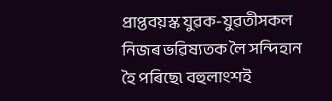প্ৰাপ্তবয়স্ক যুৱক-যুৱতীসকল নিজৰ ভৱিষ্যতক লৈ সন্দিহান হৈ পৰিছে৷ বহুলাংশই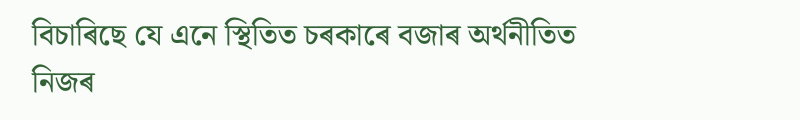বিচাৰিছে যে এনে স্থিতিত চৰকাৰে বজাৰ অৰ্থনীতিত নিজৰ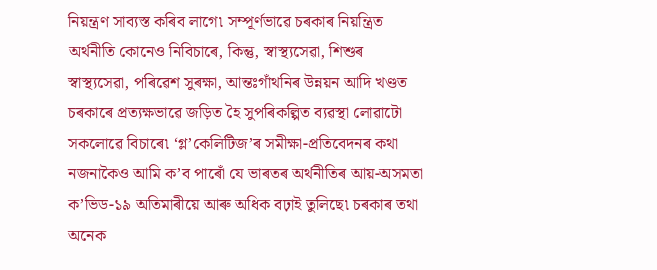নিয়ন্ত্ৰণ সাব্যস্ত কৰিব লাগে৷ সম্পূৰ্ণভাৱে চৰকাৰ নিয়ন্ত্ৰিত অৰ্থনীতি কোনেও নিবিচাৰে, কিন্তু, স্বাস্থ্যসেৱা, শিশুৰ স্বাস্থ্যসেৱা, পৰিৱেশ সুৰক্ষা, আন্তঃগাঁথনিৰ উন্নয়ন আদি খণ্ডত চৰকাৰে প্ৰত্যক্ষভাৱে জড়িত হৈ সুপৰিকল্পিত ব্যৱস্থা লোৱাটো সকলোৱে বিচাৰে৷ ‘গ্ল’কেলিটিজ’ৰ সমীক্ষা-প্ৰতিবেদনৰ কথা নজনাকৈও আমি ক’ব পাৰোঁ যে ভাৰতৰ অৰ্থনীতিৰ আয়-অসমতা ক’ভিড-১৯ অতিমাৰীয়ে আৰু অধিক বঢ়াই তুলিছে৷ চৰকাৰ তথা অনেক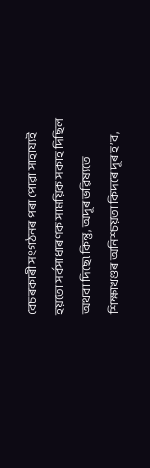বেচৰকাৰী সংগঠনৰ পৰা পোৱা সাহায্যই হয়তো সৰ্বসাধাৰণক সাময়িক সকাহ দিছিল অথবা দিছে৷ কিন্তু, অদূৰ ভৱিষ্যতে শিক্ষাখণ্ডৰ অনিশ্চয়তা কিদৰে দূৰ হ’ব,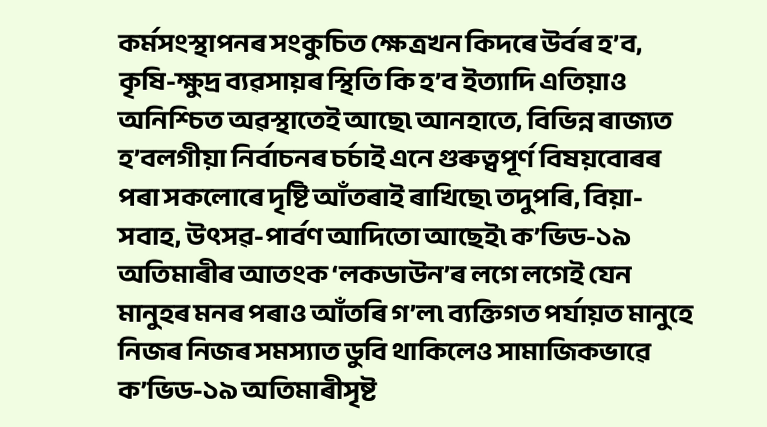কৰ্মসংস্থাপনৰ সংকুচিত ক্ষেত্ৰখন কিদৰে উৰ্বৰ হ’ব, কৃষি-ক্ষুদ্ৰ ব্যৱসায়ৰ স্থিতি কি হ’ব ইত্যাদি এতিয়াও অনিশ্চিত অৱস্থাতেই আছে৷ আনহাতে, বিভিন্ন ৰাজ্যত হ’বলগীয়া নিৰ্বাচনৰ চৰ্চাই এনে গুৰুত্বপূৰ্ণ বিষয়বোৰৰ পৰা সকলোৰে দৃষ্টি আঁতৰাই ৰাখিছে৷ তদুপৰি, বিয়া-সবাহ, উৎসৱ-পাৰ্বণ আদিতো আছেই৷ ক’ভিড-১৯ অতিমাৰীৰ আতংক ‘লকডাউন’ৰ লগে লগেই যেন মানুহৰ মনৰ পৰাও আঁতৰি গ’ল৷ ব্যক্তিগত পৰ্যায়ত মানুহে নিজৰ নিজৰ সমস্যাত ডুবি থাকিলেও সামাজিকভাৱে ক’ভিড-১৯ অতিমাৰীসৃষ্ট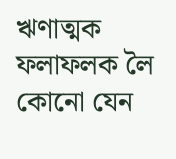ঋণাত্মক ফলাফলক লৈ কোনো যেন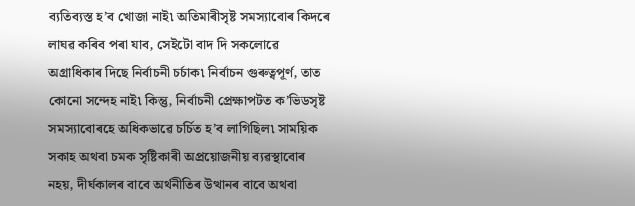ব্যতিব্যস্ত হ’ব খোজা নাই৷ অতিমাৰীসৃষ্ট সমস্যাবোৰ কিদৰে লাঘৱ কৰিব পৰা যাব, সেইটো বাদ দি সকলোৱে অগ্ৰাধিকাৰ দিছে নিৰ্বাচনী চৰ্চাক৷ নিৰ্বাচন গুৰুত্বপূৰ্ণ, তাত কোনো সন্দেহ নাই৷ কিন্তু, নিৰ্বাচনী প্ৰেক্ষাপটত ক’ভিডসৃষ্ট সমস্যাবোৰহে অধিকভাৱে চৰ্চিত হ’ব লাগিছিল৷ সাময়িক সকাহ অথবা চমক সৃষ্টিকাৰী অপ্ৰয়োজনীয় ব্যৱস্থাবোৰ নহয়, দীৰ্ঘকালৰ বাবে অৰ্থনীতিৰ উত্থানৰ বাবে অথবা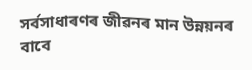সৰ্বসাধাৰণৰ জীৱনৰ মান উন্নয়নৰ বাবে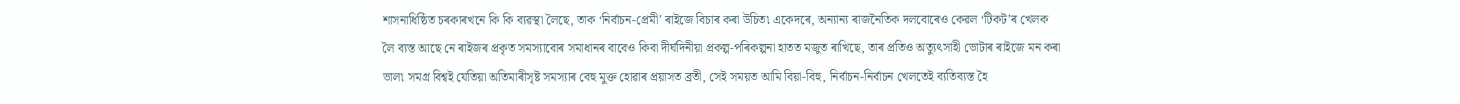শাসনাধিষ্ঠিত চৰকাৰখনে কি কি ব্যৱস্থা লৈছে, তাক ‘নিৰ্বাচন-প্ৰেমী’ ৰাইজে বিচাৰ কৰা উচিত৷ একেদৰে, অন্যান্য ৰাজনৈতিক দলবোৰেও কেৱল ‘টিকট’ৰ খেলক লৈ ব্যস্ত আছে নে ৰাইজৰ প্ৰকৃত সমস্যাবোৰ সমাধানৰ বাবেও কিবা দীৰ্ঘদিনীয়া প্ৰকল্প-পৰিকল্পনা হাতত মজুত ৰাখিছে, তাৰ প্ৰতিও অত্যুৎসাহী ভোটাৰ ৰাইজে মন কৰা ভাল৷ সমগ্ৰ বিশ্বই যেতিয়া অতিমাৰীসৃষ্ট সমস্যাৰ বেহু মুক্ত হোৱাৰ প্ৰয়াসত ব্ৰতী, সেই সময়ত আমি বিয়া-বিহু, নিৰ্বাচন-নিৰ্বাচন খেলতেই ব্যতিব্যস্ত হৈ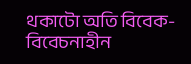থকাটো অতি বিবেক-বিবেচনাহীন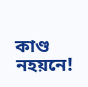কাণ্ড নহয়নে!